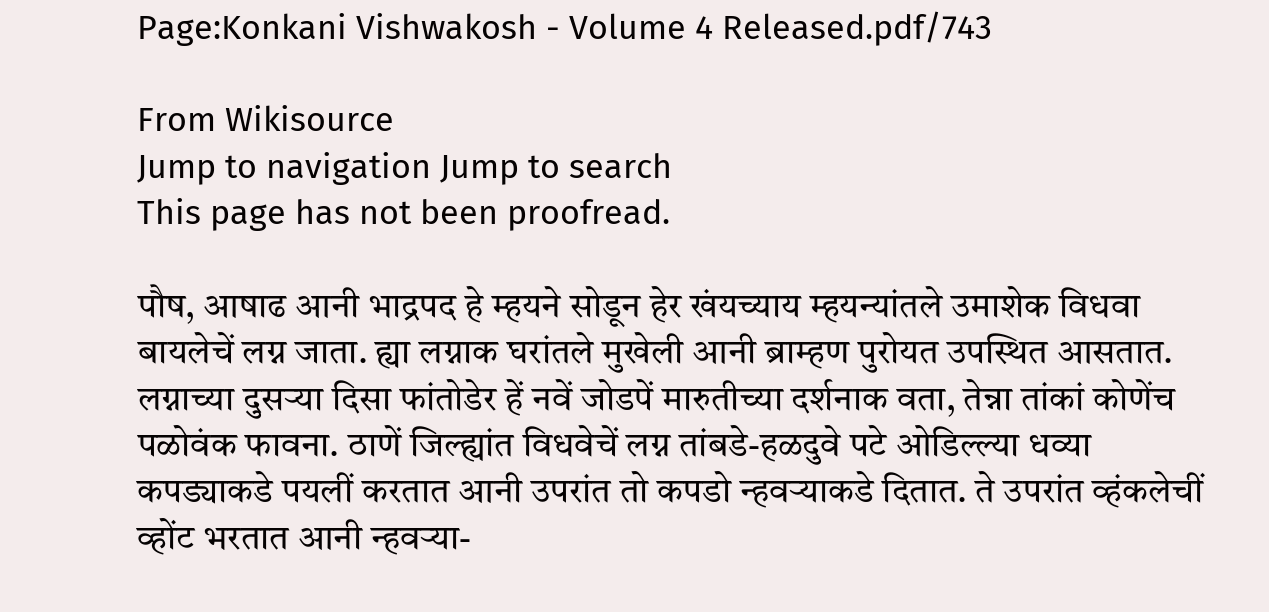Page:Konkani Vishwakosh - Volume 4 Released.pdf/743

From Wikisource
Jump to navigation Jump to search
This page has not been proofread.

पौष, आषाढ आनी भाद्रपद हे म्हयने सोडून हेर खंयच्याय म्हयन्यांतले उमाशेक विधवा बायलेचें लग्न जाता. ह्या लग्नाक घरांतले मुखेली आनी ब्राम्हण पुरोयत उपस्थित आसतात. लग्नाच्या दुसऱ्या दिसा फांतोडेर हें नवें जोडपें मारुतीच्या दर्शनाक वता, तेन्ना तांकां कोणेंच पळोवंक फावना. ठाणें जिल्ह्यांत विधवेचें लग्न तांबडे-हळदुवे पटे ओडिल्ल्या धव्या कपड्याकडे पयलीं करतात आनी उपरांत तो कपडो न्हवऱ्याकडे दितात. ते उपरांत व्हंकलेचीं व्होंट भरतात आनी न्हवऱ्या-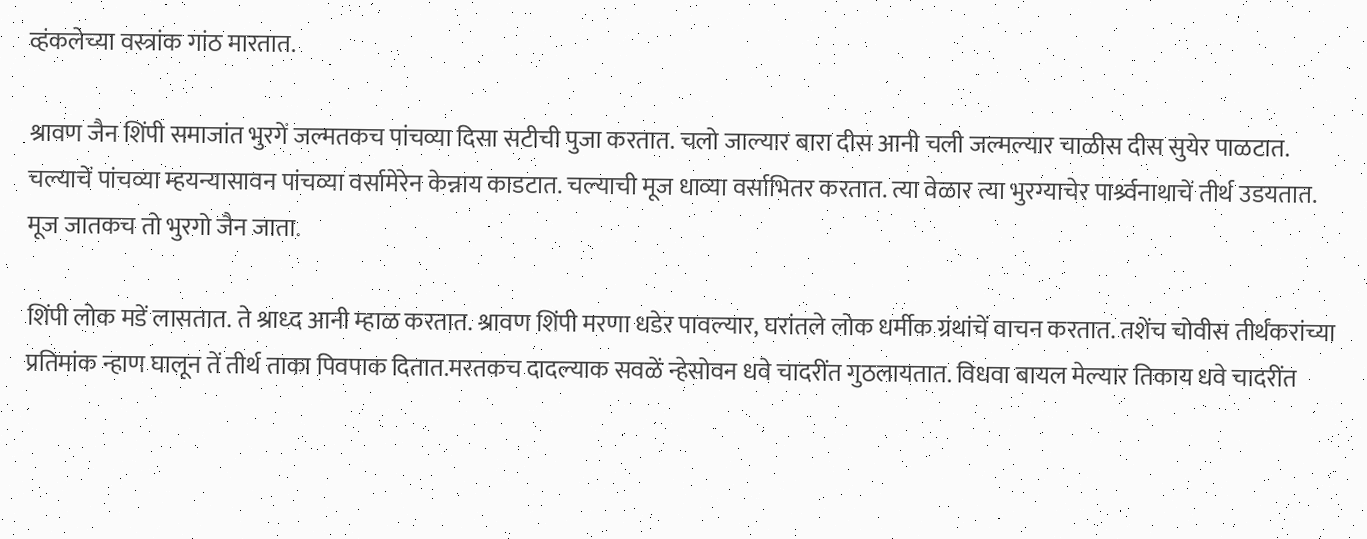व्हंकलेच्या वस्त्रांक गांठ मारतात.

श्रावण जैन शिंपी समाजांत भुरगें जल्मतकच पांचव्या दिसा सटीची पुजा करतात. चलो जाल्यार बारा दीस आनी चली जल्मल्यार चाळीस दीस सुयेर पाळटात. चल्याचें पांचव्या म्हयन्यासावन पांचव्या वर्सामेरेन केन्नाय काडटात. चल्याची मूज धाव्या वर्साभितर करतात. त्या वेळार त्या भुरग्याचेर पार्श्र्वनाथाचें तीर्थ उडयतात. मूज जातकच तो भुरगो जैन जाता.

शिंपी लोक मडें लासतात. ते श्राध्द आनी म्हाळ करतात. श्रावण शिंपी मरणा धडेर पावल्यार, घरांतले लोक धर्मीक ग्रंथांचें वाचन करतात. तशेंच चोवीस तीर्थंकरांच्या प्रतिमांक न्हाण घालून तें तीर्थ ताका पिवपाक दितात.मरतकच दादल्याक सवळें न्हेसोवन धवे चादरींत गुठलायतात. विधवा बायल मेल्यार तिकाय धवे चादरींत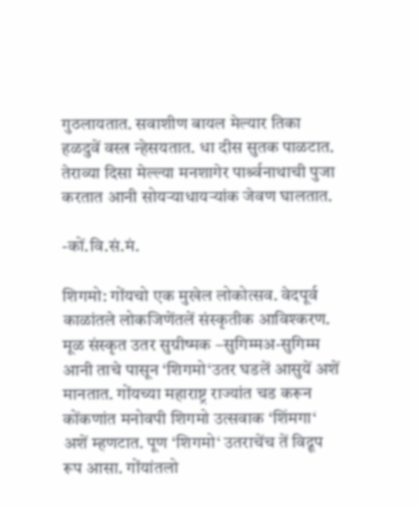गुठलायतात. सवाशीण बायल मेल्यार तिका हळदुवें वस्त्र न्हेसयतात. धा दीस सुतक पाळटात. तेराव्या दिसा मेल्ल्या मनशागेर पार्श्र्वनाथाची पुजा करतात आनी सोयऱ्याधायऱ्यांक जेवण घालतात.

-कों.वि.सं.मं.

शिगमो: गोंयचो एक मुखेल लोकोत्सव. वेदपूर्व काळांतले लोकजिणेंतलें संस्कृतीक आविश्करण. मूळ संस्कृत उतर सुग्रीष्मक –सुगिम्मअ-सुगिम्म आनी ताचे पासून ‘शिगमो‘उतर घडलें आसुयें अशें मानतात. गोंयच्या महाराष्ट्र राज्यांत चड करून कोंकणांत मनोवपी शिगमो उत्सवाक ‘शिंमगा‘ अशें म्हणटात. पूण ‘शिगमो‘ उतराचेंच तें विद्रूप रूप आसा. गोंयांतलो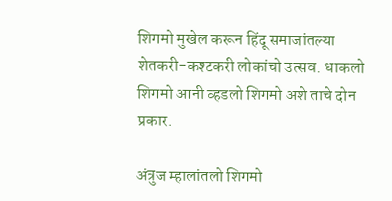शिगमो मुखेल करून हिंदू समाजांतल्या शेतकरी-कश्टकरी लोकांचो उत्सव. धाकलो शिगमो आनी व्हडलो शिगमो अशे ताचे दोन प्रकार.

अंत्रुज म्हालांतलो शिगमो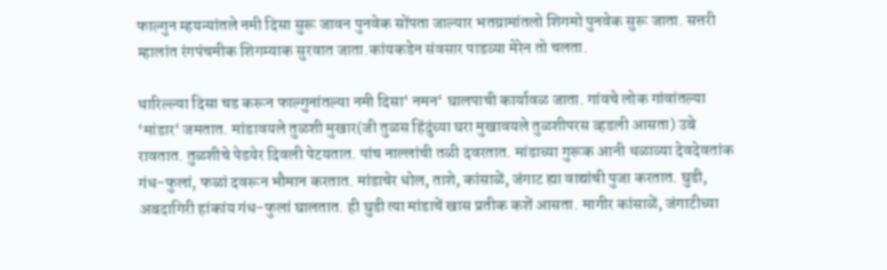फाल्गुन म्हयन्यांतले नमी दिसा सुरू जावन पुनवेक सोंपता जाल्यार भतग्रामांतलो शिगमो पुनवेक सुरू जाता. सत्तरी म्हालांत रंगपंचमीक शिगम्याक सुरवात जाता.कांयकडेन संवसार पाडव्या मेरेन तो चलता.

थारिल्ल्या दिसा चड करून फाल्गुनांतल्या नमी दिसा‘ नमन‘ घालपाची कार्यावळ जाता. गांवचे लोक गांवांतल्या ‘मांडार‘ जमतात. मांडावयले तुळशी मुखार(जी तुळस हिंदुंच्या घरा मुखावयले तुळशीपरस व्हडली आसता) उबे रावतात. तुळशीचे पेडयेर दिवली पेटयतात. पांच नाल्लांची तळी दवरतात. मांडाच्या गुरूक आनी थळाव्या देवदेवतांक गंध-फुलां, फळां दवरून भौमान करतात. मांडाचेर धोल, ताशे, कांसाळें, जंगाट ह्या वाद्यांची पुजा करतात. घुडी, अबदागिरी हांकांय गंध-फुलां घालतात. ही घुडी त्या मांडाचें खास प्रतीक कशें आसता. मागीर कांसाळें, जंगाटीच्या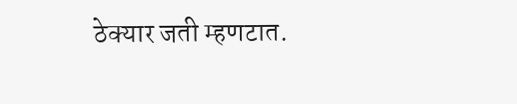ठेक्यार जती म्हणटात.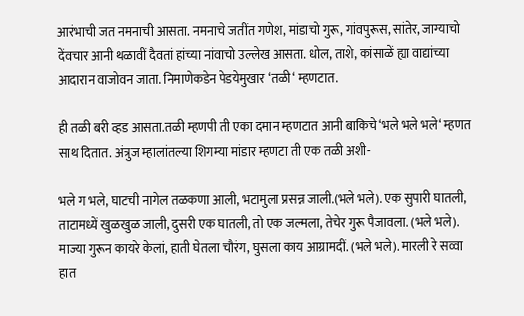आरंभाची जत नमनाची आसता. नमनाचे जतींत गणेश, मांडाचो गुरू, गांवपुरूस, सांतेर, जाग्याचो देंवचार आनी थळावीं दैवतां हांच्या नांवाचो उल्लेख आसता. धोल, ताशे, कांसाळें ह्या वाद्यांच्या आदारान वाजोवन जाता. निमाणेकडेन पेडयेमुखार ‘तळी‘ म्हणटात.

ही तळी बरी व्हड आसता.तळी म्हणपी ती एका दमान म्हणटात आनी बाकिचे‘भले भले भले‘ म्हणत साथ दितात. अंत्रुज म्हालांतल्या शिगम्या मांडार म्हणटा ती एक तळी अशी-

भले ग भले, घाटची नागेल तळकणा आली, भटामुला प्रसन्न जाली.(भले भले). एक सुपारी घातली, ताटामध्यें खुळखुळ जाली, दुसरी एक घातली, तो एक जल्मला, तेचेर गुरू पैजावला. (भले भले). माज्या गुरून कायरे केलां, हाती घेतला चौरंग, घुसला काय आग्रामदीं. (भले भले). मारली रे सव्वा हात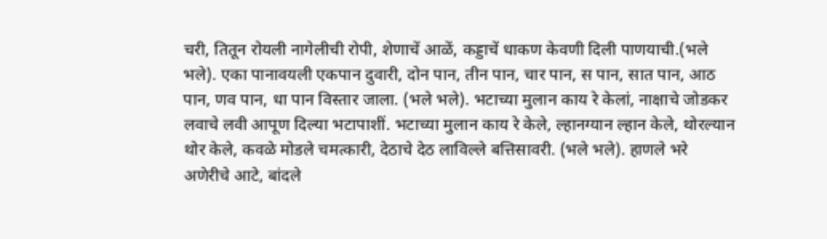चरी, तितून रोयली नागेलीची रोपी, शेणाचें आळें, कड्डाचें धाकण केवणी दिली पाणयाची.(भले भले). एका पानावयली एकपान दुवारी, दोन पान, तीन पान, चार पान, स पान, सात पान, आठ पान, णव पान, धा पान विस्तार जाला. (भले भले). भटाच्या मुलान काय रे केलां, नाक्षाचे जोडकर लवाचे लवी आपूण दिल्या भटापाशीं. भटाच्या मुलान काय रे केले, ल्हानग्यान ल्हान केले, थोरल्यान थोर केले, कवळे मोडले चमत्कारी, देठाचे देठ लाविल्ले बत्तिसावरी. (भले भले). हाणले भरे अणेरीचे आटे, बांदले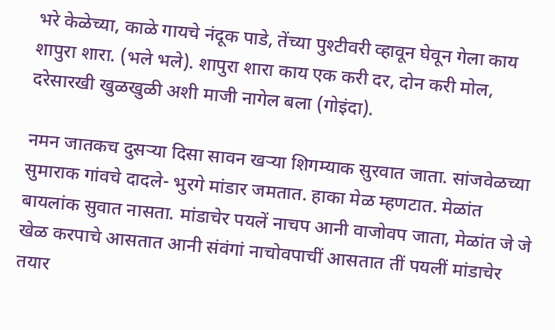भरे केळेच्या, काळे गायचे नंदूक पाडे, तेंच्या पुश्टीवरी व्हावून घेवून गेला काय शापुरा शारा. (भले भले). शापुरा शारा काय एक करी दर, दोन करी मोल, दरेसारखी खुळखुळी अशी माजी नागेल बला (गोइंदा).

नमन जातकच दुसऱ्या दिसा सावन खऱ्या शिगम्याक सुरवात जाता. सांजवेळच्या सुमाराक गांवचे दादले- भुरगे मांडार जमतात. हाका मेळ म्हणटात. मेळांत बायलांक सुवात नासता. मांडाचेर पयलें नाचप आनी वाजोवप जाता, मेळांत जे जे खेळ करपाचे आसतात आनी संवंगां नाचोवपाचीं आसतात तीं पयलीं मांडाचेर तयार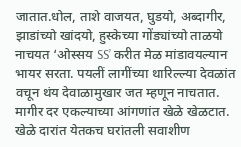जातात.धोल, ताशे वाजयत, घुडयो, अब्दागीर, झाडांच्यो खांदयो, हुस्केच्या गोंड्यांच्यो ताळयो नाचयत ‘ओस्सय SS’ करीत मेळ मांडावयल्यान भायर सरता. पयलीं लागींच्या थारिल्ल्या देवळांत वचून थंय देवाळामुखार जत म्हणून नाचतात. मागीर दर एकल्याच्या आंगणांत खेळे खेळटात. खेळे दारांत येतकच घरांतली सवाशीण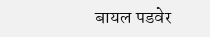बायल पडवेर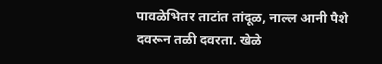पावळेभितर ताटांत तांदूळ, नाल्ल आनी पैशे दवरून तळी दवरता. खेळे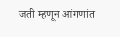जती म्हणून आंगणांत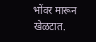भोंवर मारून खेळटात.